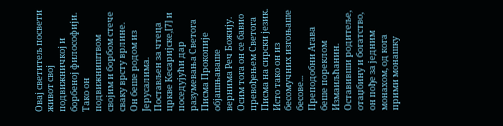Овај светитељ посвети живот свој подвижничкој и борбеној философији. Тако он подвижништвом својим и борбом стече сваку врсту врлине. Он беше родом из Јерусалима. Постављен за чтеца цркве Кесаријске,[7] и поседујући дар разумевања Светога Писма Прокопије објашњаваше вернима Реч Божију. Осим тога он се бавио превођењем Светога Писма на сирски језик. Исто тако он из бесомучних изгоњаше бесове...
Преподобни Агава беше пореклом Измаиљћанин. Оставивши родитеље, отаџбину и богатство, он пође за једним монахом, од кога прими монашку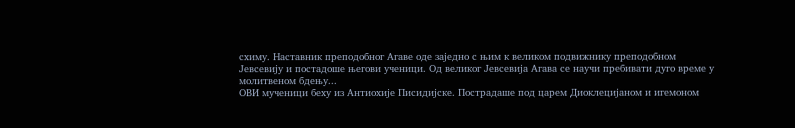схиму. Наставник преподобног Агаве оде заједно с њим к великом подвижнику преподобном Јевсевију и постадоше његови ученици. Од великог Јевсевија Агава се научи пребивати дуго време у молитвеном бдењу...
ОВИ мученици беху из Антиохије Писидијске. Пострадаше под царем Диоклецијаном и игемоном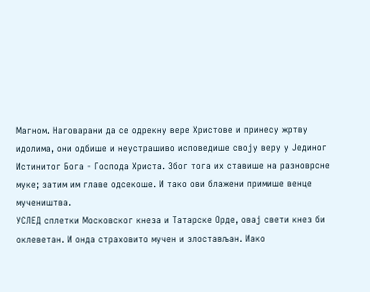Магном. Наговарани да се одрекну вере Христове и принесу жртву идолима, они одбише и неустрашиво исповедише своју веру у Јединог Истинитог Бога - Господа Христа. Због тога их ставише на разноврсне муке; затим им главе одсекоше. И тако ови блажени примише венце мучеништва.
УСЛЕД сплетки Московског кнеза и Татарске Орде, овај свети кнез би оклеветан. И онда страховито мучен и злостављан. Иако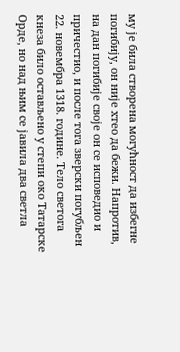му је била створена могућност да избегне погибију, он није хтео да бежи. Напротив, на дан погибије своје он се исповедио и причестио, и после тога зверски погубљен 22. новембра 1318. године. Тело светога кнеза било остављено у степи око Татарске Орде, но над њим се јавила два светла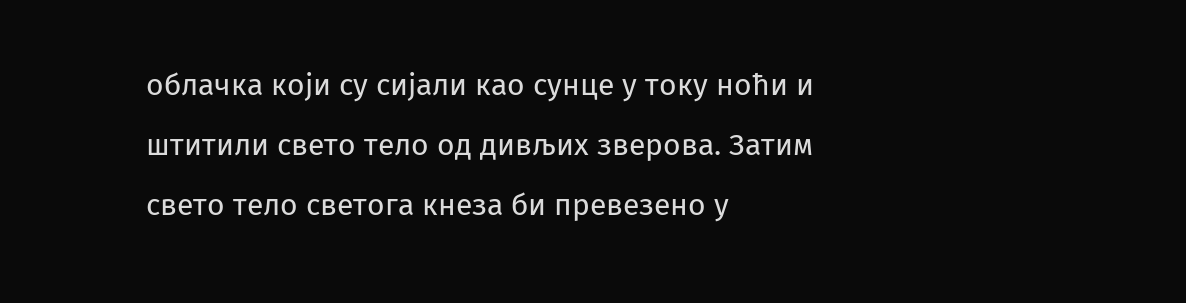облачка који су сијали као сунце у току ноћи и штитили свето тело од дивљих зверова. Затим свето тело светога кнеза би превезено у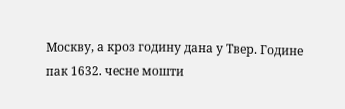Москву, а кроз годину дана у Твер. Године пак 1632. чесне мошти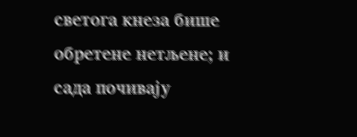светога кнеза бише обретене нетљене; и сада почивају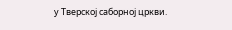у Тверској саборној цркви.